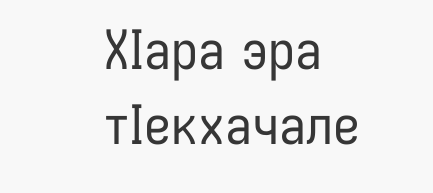ХIара эра тIекхачале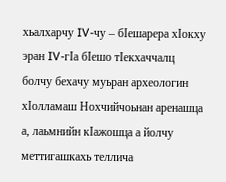хьалхарчу IV-чу – бIешарера хIокху эран IV-гIа бIешо тIекхаччалц болчу бехачу муьран археологин хIолламаш Нохчийчоьнан аренашца а, лаьмнийн кIажошца а йолчу меттигашкахь теллича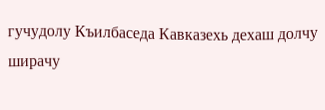гучудолу Къилбаседа Кавказехь дехаш долчу ширачу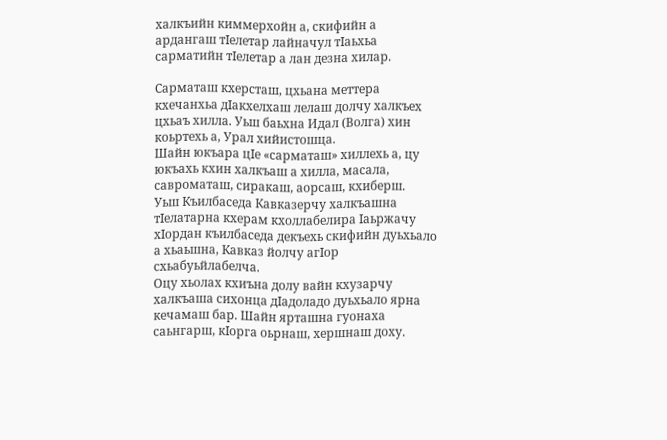халкъийн киммерхойн а, скифийн а ардангаш тIелетар лайначул тIаьхьа сарматийн тIелетар а лан дезна хилар.

Сарматаш кхерсташ, цхьана меттера кхечанхьа дIакхелхаш лелаш долчу халкъех цхьаъ хилла. Уьш баьхна Идал (Волга) хин коьртехь а, Урал хийистошца.
Шайн юкъара цIе «сарматаш» хиллехь а, цу юкъахь кхин халкъаш а хилла, масала, савроматаш, сиракаш, аорсаш, кхиберш.
Уьш Къилбаседа Кавказерчу халкъашна тIелатарна кхерам кхоллабелира Iаьржачу хIордан къилбаседа декъехь скифийн дуьхьало а хьаьшна, Кавказ йолчу агIор схьабуьйлабелча.
Оцу хьолах кхиъна долу вайн кхузарчу халкъаша сихонца дIадоладо дуьхьало ярна кечамаш бар. Шайн ярташна гуонаха саьнгарш, кIорга оьрнаш, хершнаш доху.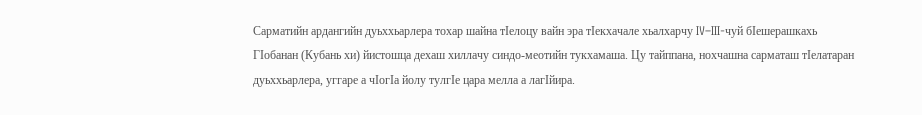Сарматийн ардангийн дуьххьарлера тохар шайна тIелоцу вайн эра тIекхачале хьалхарчу IV–III-чуй бIешерашкахь ГIобанан (Кубань хи) йистошца дехаш хиллачу синдо-меотийн тукхамаша. Цу тайппана, нохчашна сарматаш тIелатаран дуьххьарлера, уггаре а чIогIа йолу тулгIе цара мелла а лагIйира.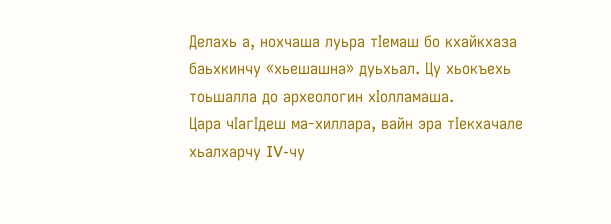Делахь а, нохчаша луьра тIемаш бо кхайкхаза баьхкинчу «хьешашна» дуьхьал. Цу хьокъехь тоьшалла до археологин хIолламаша.
Цара чIагIдеш ма-хиллара, вайн эра тIекхачале хьалхарчу IV-чу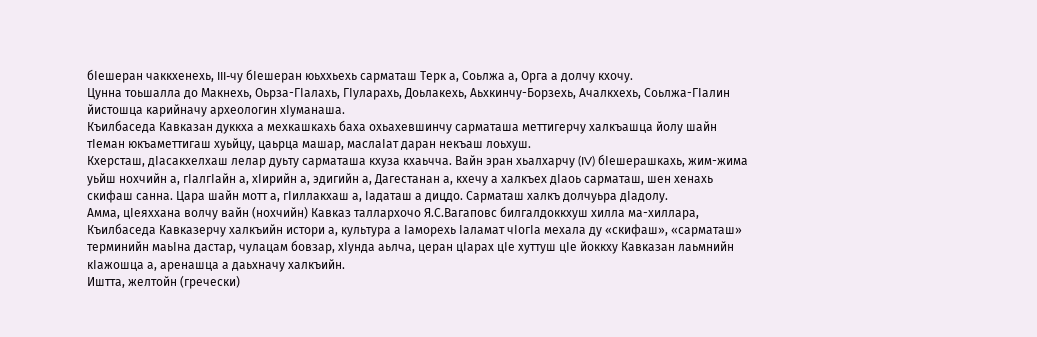бIешеран чаккхенехь, III-чу бIешеран юьххьехь сарматаш Терк а, Соьлжа а, Орга а долчу кхочу.
Цунна тоьшалла до Макнехь, Оьрза-ГIалахь, ГIуларахь, Доьлакехь, Аьхкинчу-Борзехь, Ачалкхехь, Соьлжа-ГIалин йистошца карийначу археологин хIуманаша.
Къилбаседа Кавказан дуккха а мехкашкахь баха охьахевшинчу сарматаша меттигерчу халкъашца йолу шайн тIеман юкъаметтигаш хуьйцу, цаьрца машар, маслаIат даран некъаш лоьхуш.
Кхерсташ, дIасакхелхаш лелар дуьту сарматаша кхуза кхаьчча. Вайн эран хьалхарчу (IV) бIешерашкахь, жим-жима уьйш нохчийн а, гIалгIайн а, хIирийн а, эдигийн а, Дагестанан а, кхечу а халкъех дIаоь сарматаш, шен хенахь скифаш санна. Цара шайн мотт а, гIиллакхаш а, Iадаташ а дицдо. Сарматаш халкъ долчуьра дIадолу.
Амма, цIеяххана волчу вайн (нохчийн) Кавказ таллархочо Я.С.Вагаповс билгалдоккхуш хилла ма-хиллара, Къилбаседа Кавказерчу халкъийн истори а, культура а Iаморехь Iаламат чIогIа мехала ду «скифаш», «сарматаш» терминийн маьIна дастар, чулацам бовзар, хIунда аьлча, церан цIарах цIе хуттуш цIе йоккху Кавказан лаьмнийн кIажошца а, аренашца а даьхначу халкъийн.
Иштта, желтойн (гречески)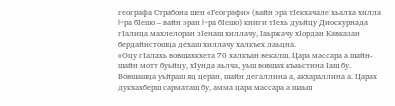географа Страбона шен «Географи» (вайн эра тIекхачале хьалха хилла I-ра бIешо – вайн эран I-ра бIешо) книги тIехь дуьйцу Диоскурнада гIалица махлелоран зIенаш хиллачу, Iаьржачу хIордан Кавказан бердайистошца дехаш хиллачу халкъех лаьцна.
«Оцу гIалахь вовшахкхета 70 халкъан векалш. Цара массара а шайн-шайн мотт буьйцу, хIунда аьлча, уьш вовшах къаьстина Iаш бу. Вовшашца уьйраш яц церан, шайн дегаллина а, акхараллина а. Царах дукхахберш сарматаш бу, амма цара массара а шаьш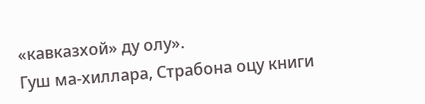«кавказхой» ду олу».
Гуш ма-хиллара, Страбона оцу книги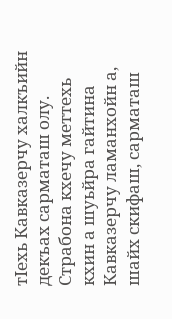тIехь Кавказерчу халкъийн декъах сарматаш олу.
Страбона кхечу меттехь кхин а шуьйра гайтина Кавказерчу ламанхойн а, шайх скифаш, сарматаш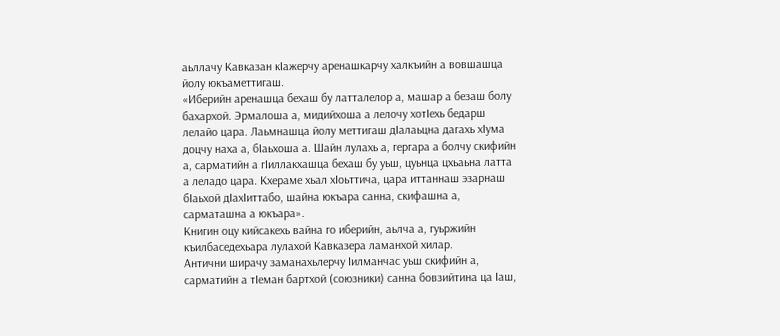аьллачу Кавказан кIажерчу аренашкарчу халкъийн а вовшашца йолу юкъаметтигаш.
«Иберийн аренашца бехаш бу латталелор а, машар а безаш болу бахархой. Эрмалоша а, мидийхоша а лелочу хотIехь бедарш лелайо цара. Лаьмнашца йолу меттигаш дIалаьцна дагахь хIума доцчу наха а, бIаьхоша а. Шайн лулахь а, гергара а болчу скифийн а, сарматийн а гIиллакхашца бехаш бу уьш, цуьнца цхьаьна латта а леладо цара. Кхераме хьал хIоьттича, цара иттаннаш эзарнаш бIаьхой дIахIиттабо, шайна юкъара санна, скифашна а, сарматашна а юкъара».
Книгин оцу кийсакехь вайна го иберийн, аьлча а, гуьржийн къилбаседехьара лулахой Кавказера ламанхой хилар.
Антични ширачу заманахьлерчу Iилманчас уьш скифийн а, сарматийн а тIеман бартхой (союзники) санна бовзийтина ца Iаш,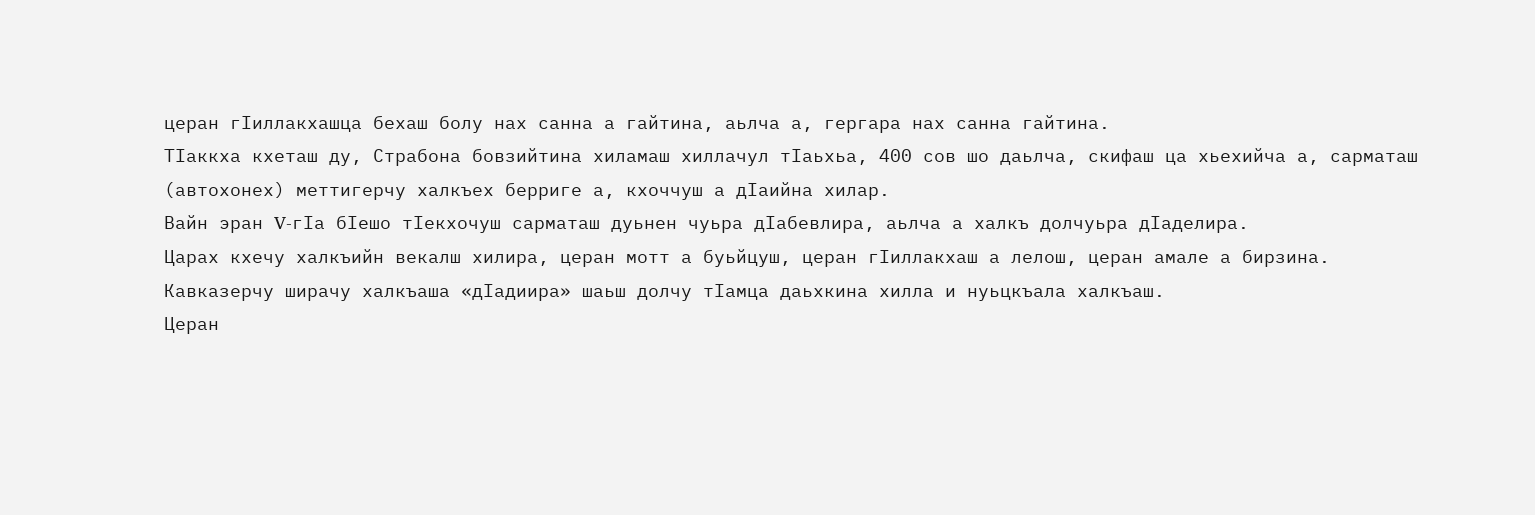церан гIиллакхашца бехаш болу нах санна а гайтина, аьлча а, гергара нах санна гайтина.
ТIаккха кхеташ ду, Страбона бовзийтина хиламаш хиллачул тIаьхьа, 400 сов шо даьлча, скифаш ца хьехийча а, сарматаш (автохонех) меттигерчу халкъех берриге а, кхоччуш а дIаийна хилар.
Вайн эран V-гIа бIешо тIекхочуш сарматаш дуьнен чуьра дIабевлира, аьлча а халкъ долчуьра дIаделира.
Царах кхечу халкъийн векалш хилира, церан мотт а буьйцуш, церан гIиллакхаш а лелош, церан амале а бирзина.
Кавказерчу ширачу халкъаша «дIадиира» шаьш долчу тIамца даьхкина хилла и нуьцкъала халкъаш.
Церан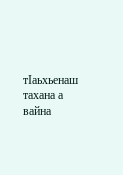тIаьхьенаш тахана а вайна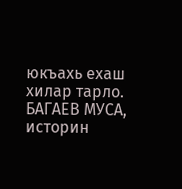юкъахь ехаш хилар тарло.
БАГАЕВ МУСА, историн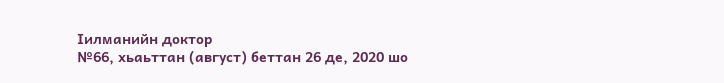Iилманийн доктор
№66, хьаьттан (август) беттан 26 де, 2020 шо